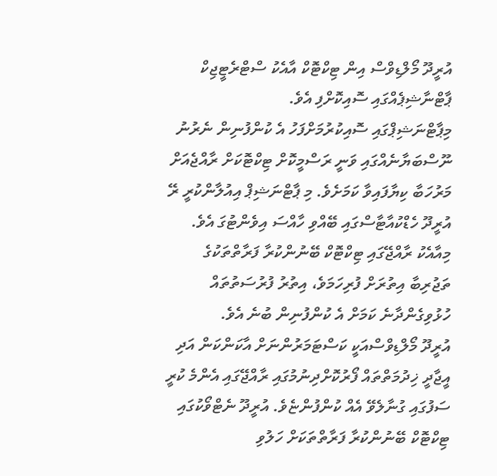އުރީދޫ މޯލްޑިވްސް އިން ޓިކްޓޮކް އާއެކު ސްޓްރެޓީޖިކް ޕާޓްނާޝިޕެއްގައި ސޮއިކޮށްފި އެވެ.
މިޕާޓްނަޝިޕްގައި ސޮއިކުރުމަށްފަހު އެ ކުންފުނިން ނެރުނު ނޫސްބަޔާނެއްގައި ވަނީ ރަސްމީކޮށް ޓިކްޓޮކަށް ރާއްޖެއަށް މަރުހަބާ ކިޔާފައިވާ ކަމަށެވެ. މި ޕާޓްނަޝިޕް އިއުލާންކުރީ ރޭ އުރީދޫ ހެޑްކުއާޓާސްގައި ބޭއްވި ހާއްސަ އިވެންޓުގަ އެވެ. މިއާއެކު ރާއްޖޭގައި ޓިކްޓޮކް ބޭނުންކުރާ ފަރާތްތަކުގެ ތަޖުރިބާ އިތުރަށް ފުރިހަމަވެ، އިތުރު ފުރުސަތުތައް ހުޅުވިގެންދާނެ ކަމަށް އެ ކުންފުނިން ބުނެ އެވެ.
އުރީދޫ މޯލްޑިވްސްއަކީ ކަސްޓަމަރުންނަށް އާކަންކަން އަދި އީޖާދީ ޚިދުމަތްތައް ފޯރުކޮށްދިނުމުގައި ރާއްޖޭގައި އެންމެ ކުރީ ސަފުގައި ގުނާލެވޭ އެއް ކުންފުންޏެވެ. އުރީދޫ ނެޓްވޯކުގައި ޓިކްޓޮކް ބޭނުންކުރާ ފަރާތްތަކަށް ހަލުވި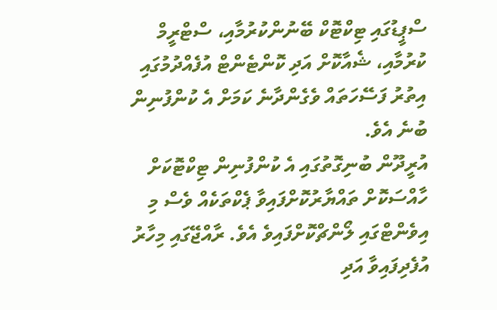ސްޕީޑުގައި ޓިކްޓޮކް ބޭނުންކުރުމާއި، ސްޓްރީމް ކުރުމާއި، ޝެއާކޮށް އަދި ކޮންޓެންޓް އުފެއްދުމުގައި އިތުރު ފަސޭހަތައް ވެގެންދާނެ ކަމަށް އެ ކުންފުނިން ބުނެ އެވެ.
އުރީދޫން ބުނިގޮތުގައި އެ ކުންފުނިން ޓިކްޓޮކަށް ހާއްސަކޮށް ތައްޔާރުކޮށްފައިވާ ޕެކްތަކެއް ވެސް މި އިވެންޓްގައި ލޯންޗްކޮށްފައިވެ އެވެ. ރާއްޖޭގައި މިހާރު އުފެދިފައިވާ އަދި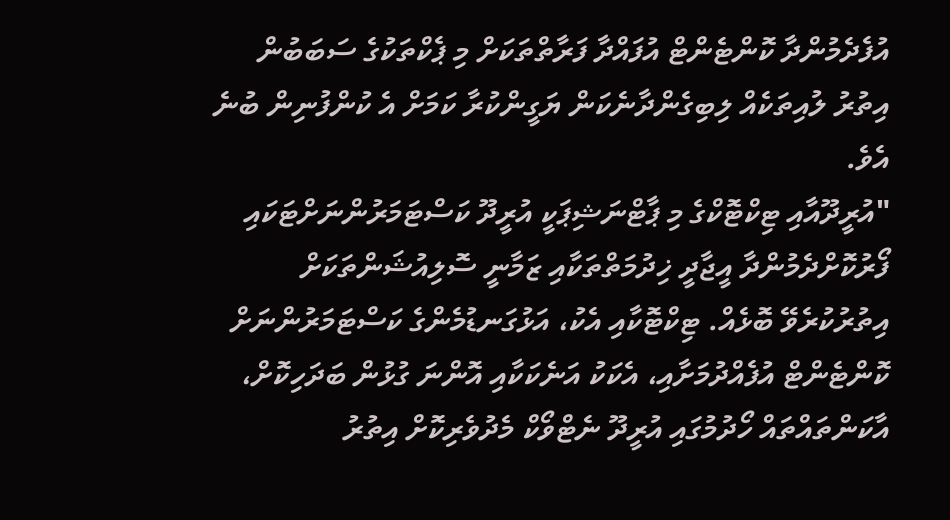އުފެދެމުންދާ ކޮންޓެންޓް އުފައްދާ ފަރާތްތަކަށް މި ޕެކްތަކުގެ ސަބަބުން އިތުރު ލުއިތަކެއް ލިބިގެންދާނެކަން ޔަގީންކުރާ ކަމަށް އެ ކުންފުނިން ބުނެ އެވެ.
"އުރީދޫއާއި ޓިކްޓޮކްގެ މި ޕާޓްނަޝިޕަކީ އުރީދޫ ކަސްޓަމަރުންނަށްޓަކައި ފޯރުކޮށްދެމުންދާ އީޖާދީ ޚިދުމަތްތަކާއި ޒަމާނީ ސޮލިއުޝަންތަކަށް އިތުރުކުރެވޭ ބޮޅެއް. ޓިކްޓޮކާއި އެކު، އަޅުގަނޑުމެންގެ ކަސްޓަމަރުންނަށް ކޮންޓެންޓް އުފެއްދުމަށާއި، އެކަކު އަނެކަކާއި އޮންނަ ގުޅުން ބަދަހިކޮށް، އާކަންތައްތައް ހޯދުމުގައި އުރީދޫ ނެޓްވޯކް މެދުވެރިކޮށް އިތުރު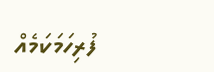ފުރިހަމަކަމެއް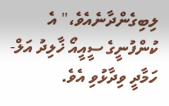ލިބިގެންދާނެއެވެ،" އެ ކުންފުނީގެ ސީއީއޯ ޚާލިދު އަލް-ހަމާދީ ވިދާޅުވި އެވެ.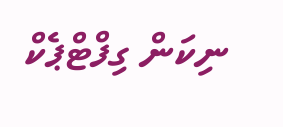ނިކަން ގިފްޓްޕެކް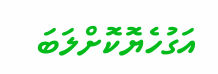އަގުހެޔޮކޮށްލަބަ